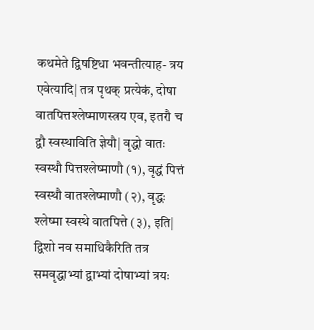कथमेते द्विषष्टिधा भवन्तीत्याह- त्रय एवेत्यादि| तत्र पृथक् प्रत्येकं, दोषा वातपित्तश्लेष्माणस्त्रय एव, इतरौ च द्वौ स्वस्थाविति ज्ञेयौ| वृद्धो वातः स्वस्थौ पित्तश्लेष्माणौ (१), वृद्धं पित्तं स्वस्थौ वातश्लेष्माणौ (२), वृद्धः श्लेष्मा स्वस्थे वातपित्ते (३), इति| द्विशो नव समाधिकैरिति तत्र समवृद्धाभ्यां द्वाभ्यां दोषाभ्यां त्रयः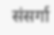संसर्गा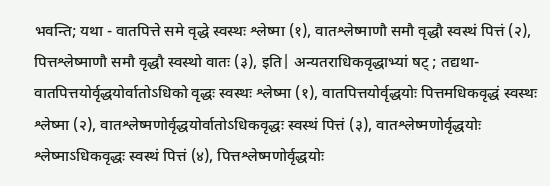भवन्ति; यथा - वातपित्ते समे वृद्धे स्वस्थः श्लेष्मा (१), वातश्लेष्माणौ समौ वृद्धौ स्वस्थं पित्तं (२), पित्तश्लेष्माणौ समौ वृद्धौ स्वस्थो वातः (३), इति| अन्यतराधिकवृद्धाभ्यां षट् ; तद्यथा- वातपित्तयोर्वृद्धयोर्वातोऽधिको वृद्धः स्वस्थः श्लेष्मा (१), वातपित्तयोर्वृद्धयोः पित्तमधिकवृद्धं स्वस्थः श्लेष्मा (२), वातश्लेष्मणोर्वृद्धयोर्वातोऽधिकवृद्धः स्वस्थं पित्तं (३), वातश्लेष्मणोर्वृद्धयोः श्लेष्माऽधिकवृद्धः स्वस्थं पित्तं (४), पित्तश्लेष्मणोर्वृद्धयोः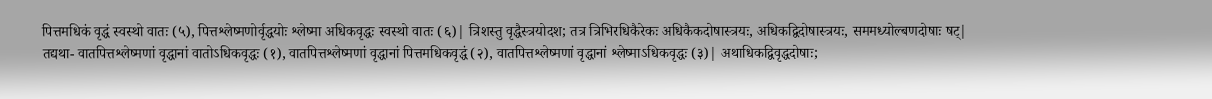पित्तमधिकं वृद्धं स्वस्थो वातः (५), पित्तश्लेष्मणोर्वृद्धयोः श्लेष्मा अधिकवृद्धः स्वस्थो वातः (६)| त्रिशस्तु वृद्धैस्त्रयोदश; तत्र त्रिभिरधिकैरेकः अधिकैकदोषास्त्रयः, अधिकद्विदोषास्त्रयः, सममध्योल्बणदोषाः षट्| तद्यथा- वातपित्तश्लेष्मणां वृद्धानां वातोऽधिकवृद्धः (१), वातपित्तश्लेष्मणां वृद्धानां पित्तमधिकवृद्धं (२), वातपित्तश्लेष्मणां वृद्धानां श्लेष्माऽधिकवृद्धः (३)| अथाधिकद्विवृद्धदोषाः;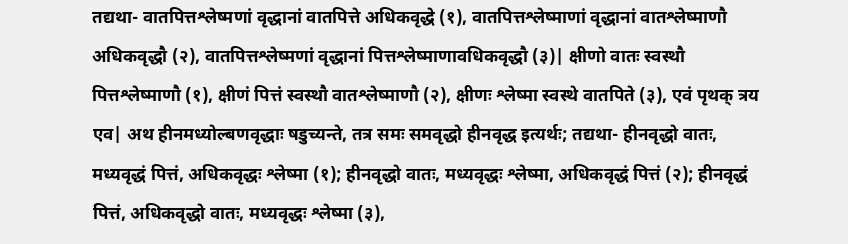तद्यथा- वातपित्तश्लेष्मणां वृद्धानां वातपित्ते अधिकवृद्धे (१), वातपित्तश्लेष्माणां वृद्धानां वातश्लेष्माणौ अधिकवृद्धौ (२), वातपित्तश्लेष्मणां वृद्धानां पित्तश्लेष्माणावधिकवृद्धौ (३)| क्षीणो वातः स्वस्थौ पित्तश्लेष्माणौ (१), क्षीणं पित्तं स्वस्थौ वातश्लेष्माणौ (२), क्षीणः श्लेष्मा स्वस्थे वातपिते (३), एवं पृथक् त्रय एव| अथ हीनमध्योल्बणवृद्धाः षडुच्यन्ते, तत्र समः समवृद्धो हीनवृद्ध इत्यर्थः; तद्यथा- हीनवृद्धो वातः, मध्यवृद्धं पित्तं, अधिकवृद्धः श्लेष्मा (१); हीनवृद्धो वातः, मध्यवृद्धः श्लेष्मा, अधिकवृद्धं पित्तं (२); हीनवृद्धं पित्तं, अधिकवृद्धो वातः, मध्यवृद्धः श्लेष्मा (३),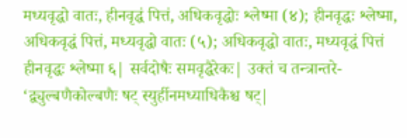मध्यवृद्धो वातः, हीनवृद्धं पित्तं, अधिकवृद्धोः श्लेष्मा (४); हीनवृद्धः श्लेष्मा, अधिकवृद्धं पित्तं, मध्यवृद्धो वातः (५); अधिकवृद्धो वातः, मध्यवृद्धं पित्तं हीनवृद्धः श्लेष्मा ६| सर्वदोषैः समवृद्धैरेकः| उक्तं च तन्त्रान्तरे- ‘द्व्युल्बणैकोल्बणैः षट् स्युर्हीनमध्याधिकैश्च षट्|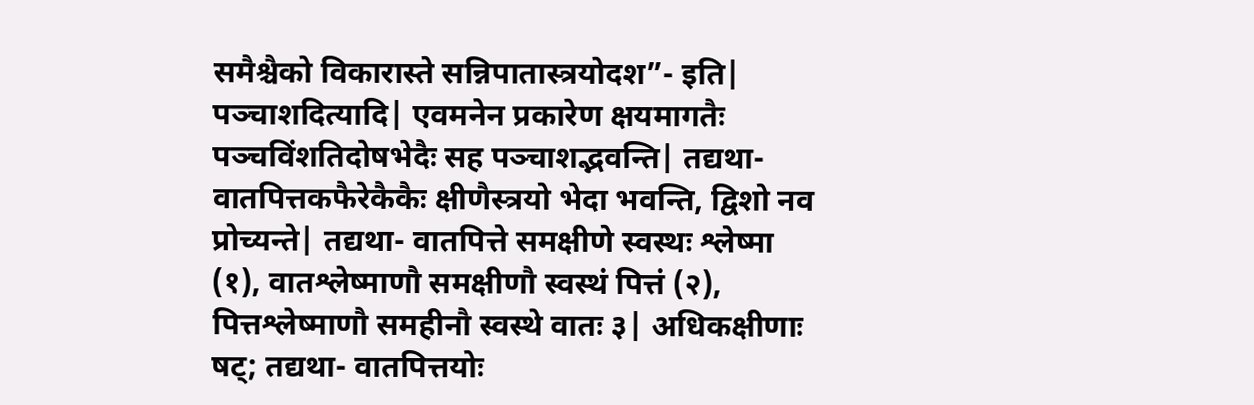समैश्चैको विकारास्ते सन्निपातास्त्रयोदश”- इति| पञ्चाशदित्यादि| एवमनेन प्रकारेण क्षयमागतैः पञ्चविंशतिदोषभेदैः सह पञ्चाशद्भवन्ति| तद्यथा- वातपित्तकफैरेकैकैः क्षीणैस्त्रयो भेदा भवन्ति, द्विशो नव प्रोच्यन्ते| तद्यथा- वातपित्ते समक्षीणे स्वस्थः श्लेष्मा (१), वातश्लेष्माणौ समक्षीणौ स्वस्थं पित्तं (२), पित्तश्लेष्माणौ समहीनौ स्वस्थे वातः ३| अधिकक्षीणाः षट्; तद्यथा- वातपित्तयोः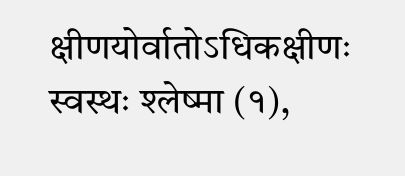क्षीणयोर्वातोऽधिकक्षीणः स्वस्थः श्लेष्मा (१),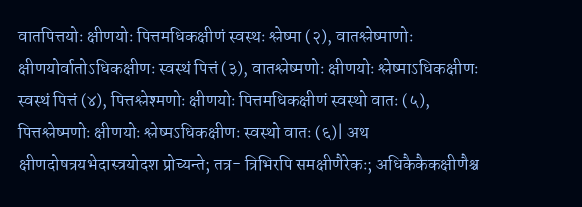वातपित्तयोः क्षीणयोः पित्तमधिकक्षीणं स्वस्थः श्लेष्मा (२), वातश्लेष्माणोः क्षीणयोर्वातोऽधिकक्षीणः स्वस्थं पित्तं (३), वातश्लेष्मणोः क्षीणयोः श्लेष्माऽधिकक्षीणः स्वस्थं पित्तं (४), पित्तश्लेश्मणोः क्षीणयोः पित्तमधिकक्षीणं स्वस्थो वातः (५), पित्तश्लेष्मणोः क्षीणयोः श्लेष्मऽधिकक्षीणः स्वस्थो वातः (६)| अथ क्षीणदोषत्रयभेदास्त्रयोदश प्रोच्यन्ते; तत्र- त्रिभिरपि समक्षीणैरेकः; अधिकैकैकक्षीणैश्च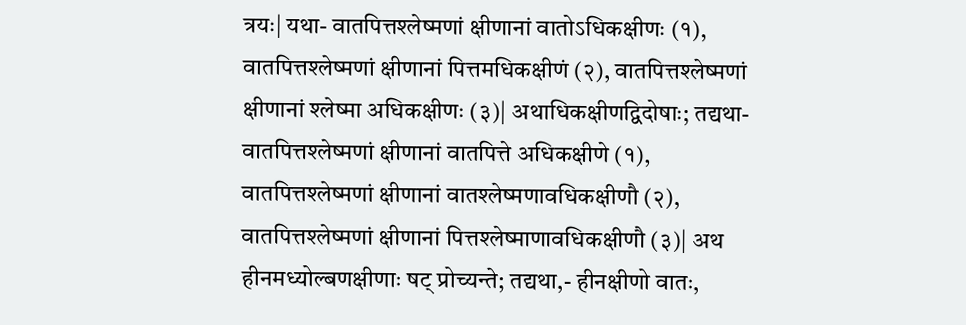त्रयः| यथा- वातपित्तश्लेष्मणां क्षीणानां वातोऽधिकक्षीणः (१), वातपित्तश्लेष्मणां क्षीणानां पित्तमधिकक्षीणं (२), वातपित्तश्लेष्मणां क्षीणानां श्लेष्मा अधिकक्षीणः (३)| अथाधिकक्षीणद्विदोषाः; तद्यथा- वातपित्तश्लेष्मणां क्षीणानां वातपित्ते अधिकक्षीणे (१), वातपित्तश्लेष्मणां क्षीणानां वातश्लेष्मणावधिकक्षीणौ (२), वातपित्तश्लेष्मणां क्षीणानां पित्तश्लेष्माणावधिकक्षीणौ (३)| अथ हीनमध्योल्बणक्षीणाः षट् प्रोच्यन्ते; तद्यथा,- हीनक्षीणो वातः,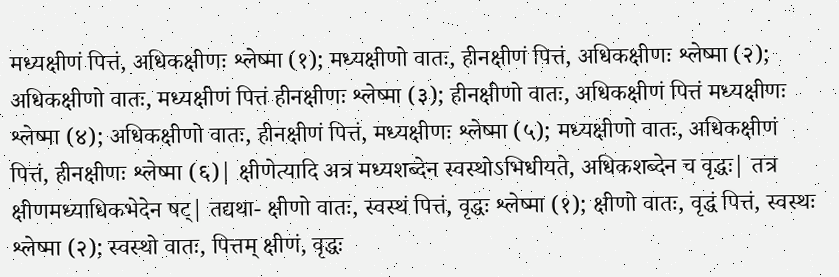मध्यक्षीणं पित्तं, अधिकक्षीणः श्लेष्मा (१); मध्यक्षीणो वातः, हीनक्षीणं पित्तं, अधिकक्षीणः श्लेष्मा (२); अधिकक्षीणो वातः, मध्यक्षीणं पित्तं हीनक्षीणः श्लेष्मा (३); हीनक्षीणो वातः, अधिकक्षीणं पित्तं मध्यक्षीणः श्लेष्मा (४); अधिकक्षीणो वातः, हीनक्षीणं पित्तं, मध्यक्षीणः श्लेष्मा (५); मध्यक्षीणो वातः, अधिकक्षीणं पित्तं, हीनक्षीणः श्लेष्मा (६)| क्षीणेत्यादि अत्र मध्यशब्देन स्वस्थोऽभिधीयते, अधिकशब्देन च वृद्धः| तत्र क्षीणमध्याधिकभेदेन षट्| तद्यथा- क्षीणो वातः, स्वस्थं पित्तं, वृद्धः श्लेष्मा (१); क्षीणो वातः, वृद्धं पित्तं, स्वस्थः श्लेष्मा (२); स्वस्थो वातः, पित्तम् क्षीणं, वृद्धः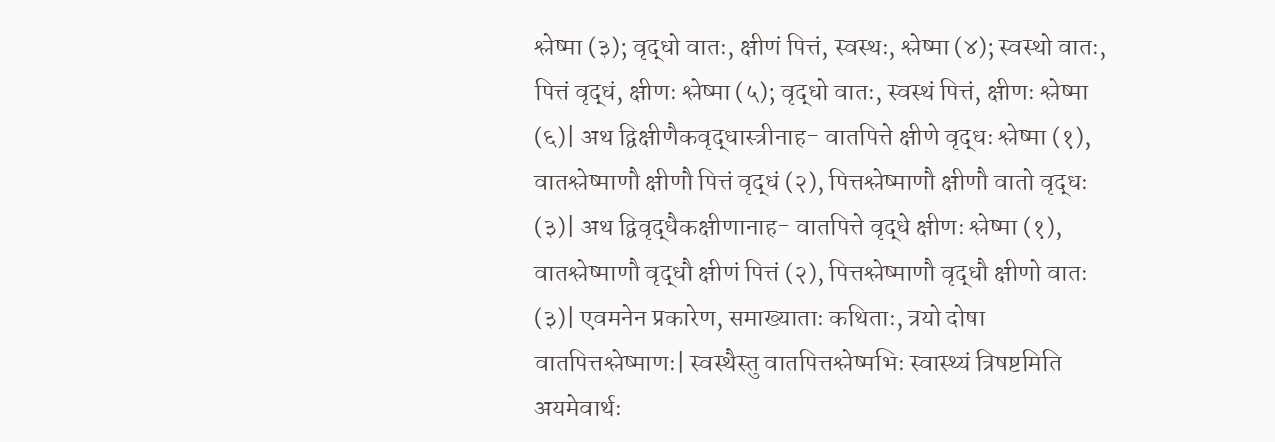श्लेष्मा (३); वृद्धो वातः, क्षीणं पित्तं, स्वस्थः, श्लेष्मा (४); स्वस्थो वातः, पित्तं वृद्धं, क्षीणः श्लेष्मा (५); वृद्धो वातः, स्वस्थं पित्तं, क्षीणः श्लेष्मा (६)| अथ द्विक्षीणैकवृद्धास्त्रीनाह- वातपित्ते क्षीणे वृद्धः श्लेष्मा (१), वातश्लेष्माणौ क्षीणौ पित्तं वृद्धं (२), पित्तश्लेष्माणौ क्षीणौ वातो वृद्धः (३)| अथ द्विवृद्धैकक्षीणानाह- वातपित्ते वृद्धे क्षीणः श्लेष्मा (१), वातश्लेष्माणौ वृद्धौ क्षीणं पित्तं (२), पित्तश्लेष्माणौ वृद्धौ क्षीणो वातः (३)| एवमनेन प्रकारेण, समाख्याताः कथिताः, त्रयो दोषा वातपित्तश्लेष्माणः| स्वस्थैस्तु वातपित्तश्लेष्मभिः स्वास्थ्यं त्रिषष्टमिति अयमेवार्थः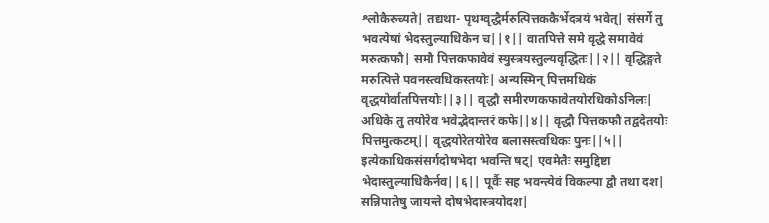श्लोकैरुच्यते| तद्यथा- पृथग्वृद्धैर्मरुत्पित्तककैर्भेदत्रयं भवेत्| संसर्गे तु भवत्येषां भेदस्तुल्याधिकेन च||१|| वातपित्ते समे वृद्धे समावेवं मरुत्कफौ| समौ पित्तकफावेवं स्युस्त्रयस्तुल्यवृद्धितः||२|| वृद्धिङ्गते मरुत्पित्ते पवनस्त्वधिकस्तयोः| अन्यस्मिन् पित्तमधिकं वृद्धयोर्वातपित्तयोः||३|| वृद्धौ समीरणकफावेतयोरधिकोऽनिलः| अधिके तु तयोरेव भवेद्भेदान्तरं कफे||४|| वृद्धौ पित्तकफौ तद्वदेतयोः पित्तमुत्कटम्|| वृद्धयोरेतयोरेव बलासस्त्वधिकः पुनः||५|| इत्येकाधिकसंसर्गदोषभेदा भवन्ति षट्| एवमेतैः समुद्दिष्टा भेदास्तुल्याधिकैर्नव||६|| पूर्वैः सह भवन्त्येवं विकल्पा द्वौ तथा दश| सन्निपातेषु जायन्ते दोषभेदास्त्रयोदश|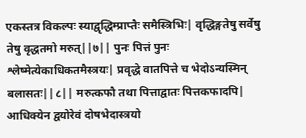एकस्तत्र विकल्पः स्याद्वृद्धिम्प्राप्तैः समैस्त्रिभिः| वृद्धिङ्गतेषु सर्वेषु तेषु वृद्धतमो मरुत्||७|| पुनः पित्तं पुनः श्लेष्मेत्येकाधिकतमैस्त्रयः| प्रवृद्धे वातपित्ते च भेदोऽन्यस्मिन् बलासतः||८|| मरुत्कफौ तथा पित्ताद्वातः पित्तकफादपि| आधिक्येन द्वयोरेवं दोषभेदास्त्रयो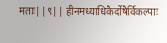मताः||९|| हीनमध्याधिकैर्दोषैर्विकल्पाः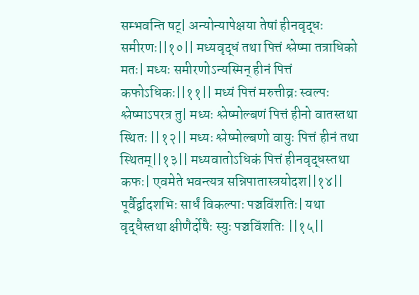सम्भवन्ति षट्| अन्योन्यापेक्षया तेषां हीनवृद्धः समीरणः||१०|| मध्यवृद्धं तथा पित्तं श्लेष्मा तत्राधिको मतः| मध्यः समीरणोऽन्यस्मिन् हीनं पित्तं कफोऽधिकः||११|| मध्यं पित्तं मरुत्तीव्रः स्वल्पः श्लेष्माऽपरत्र तु| मध्यः श्लेष्मोल्बणं पित्तं हीनो वातस्तथा स्थितः ||१२|| मध्यः श्लेष्मोल्बणो वायुः पित्तं हीनं तथा स्थितम्||१३|| मध्यवातोऽधिकं पित्तं हीनवृद्धस्तथा कफः| एवमेते भवन्त्यत्र सन्निपातास्त्रयोदश||१४|| पूर्वैर्द्वादशभिः सार्धं विकल्पाः पञ्चविंशतिः| यथा वृद्धैस्तथा क्षीणैर्दोषैः स्युः पञ्चविंशतिः ||१५||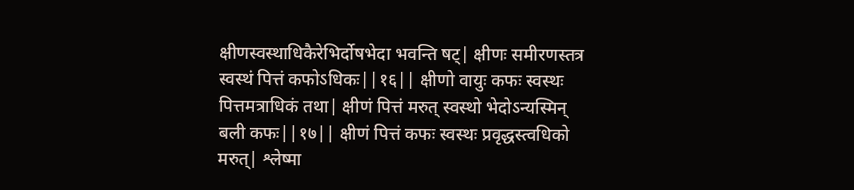क्षीणस्वस्थाधिकैरेभिर्दोषभेदा भवन्ति षट्| क्षीणः समीरणस्तत्र स्वस्थं पित्तं कफोऽधिकः||१६|| क्षीणो वायुः कफः स्वस्थः पित्तमत्राधिकं तथा| क्षीणं पित्तं मरुत् स्वस्थो भेदोऽन्यस्मिन् बली कफः||१७|| क्षीणं पित्तं कफः स्वस्थः प्रवृद्धस्त्वधिको मरुत्| श्लेष्मा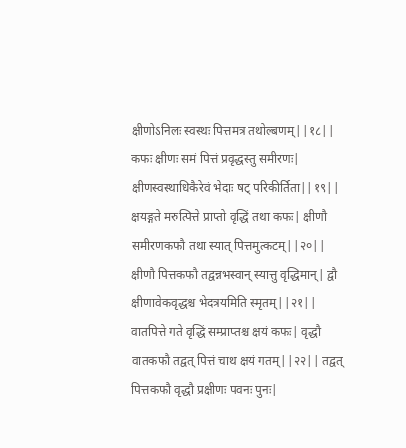क्षीणोऽनिलः स्वस्थः पित्तमत्र तथोल्बणम्||१८|| कफः क्षीणः समं पित्तं प्रवृद्धस्तु समीरणः| क्षीणस्वस्थाधिकैरेवं भेदाः षट् परिकीर्तिता||१९|| क्षयङ्गते मरुत्पित्ते प्राप्तो वृद्धिं तथा कफः| क्षीणौ समीरणकफौ तथा स्यात् पित्तमुत्कटम्||२०|| क्षीणौ पित्तकफौ तद्वन्नभस्वान् स्यात्तु वृद्धिमान्| द्वौ क्षीणावेकवृद्धश्च भेदत्रयमिति स्मृतम्||२१|| वातपित्ते गते वृद्धिं सम्प्राप्तश्च क्षयं कफः| वृद्धौ वातकफौ तद्वत् पित्तं चाथ क्षयं गतम्||२२|| तद्वत् पित्तकफौ वृद्धौ प्रक्षीणः पवनः पुनः|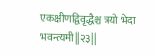एकक्षीणद्विवृद्धैश्च त्रयो भेदा भवन्त्यमी||२३||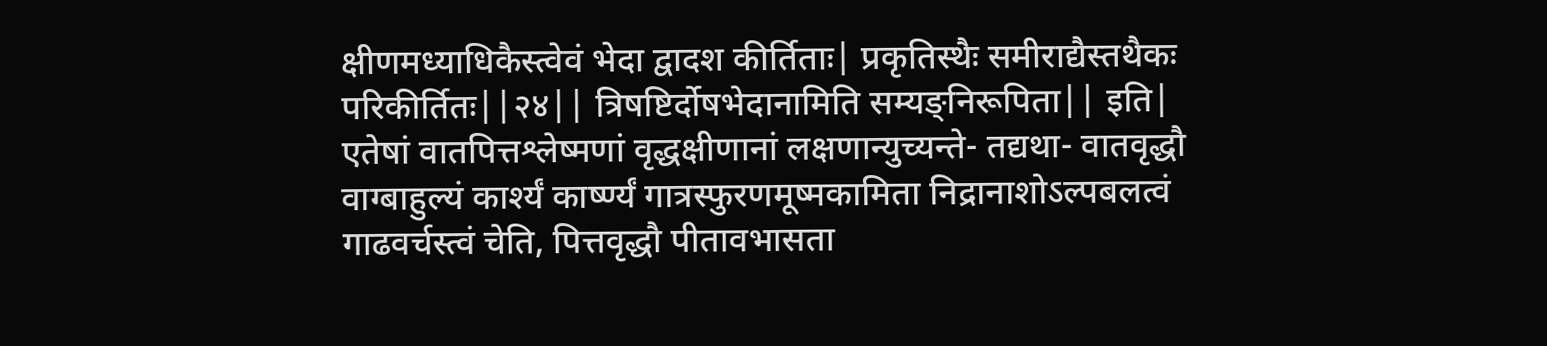क्षीणमध्याधिकैस्त्वेवं भेदा द्वादश कीर्तिताः| प्रकृतिस्थैः समीराद्यैस्तथैकः परिकीर्तितः||२४|| त्रिषष्टिर्दोषभेदानामिति सम्यङ्निरूपिता|| इति| एतेषां वातपित्तश्लेष्मणां वृद्धक्षीणानां लक्षणान्युच्यन्ते- तद्यथा- वातवृद्धौ वाग्बाहुल्यं कार्श्यं कार्ष्ण्यं गात्रस्फुरणमूष्मकामिता निद्रानाशोऽल्पबलत्वं गाढवर्चस्त्वं चेति, पित्तवृद्धौ पीतावभासता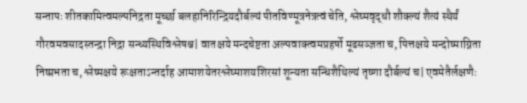सन्तापः शीतकामित्वमल्पनिद्रता मूर्च्छा बलहानिरिन्द्रियदौर्बल्यं पीतविण्मूत्रनेत्रत्वं चेति, श्लेष्मवृद्धौ शौक्ल्यं शैत्यं स्थैर्यं गौरवमवसादस्तन्द्रा निद्रा सन्ध्यस्थिविश्लेषश्च| वातक्षये मन्दचेष्टता अल्पवाक्त्वमप्रहर्षो मूढसञ्ज्ञता च, पित्तक्षये मन्दोष्माग्निता निष्प्रभता च, श्लेष्मक्षये रूक्षताऽन्तर्दाह आमाशयेतरश्लेष्माशयशिरसां शून्यता सन्धिशैथिल्यं तृष्णा दौर्बल्यं च| एवमेतैर्लक्षणैः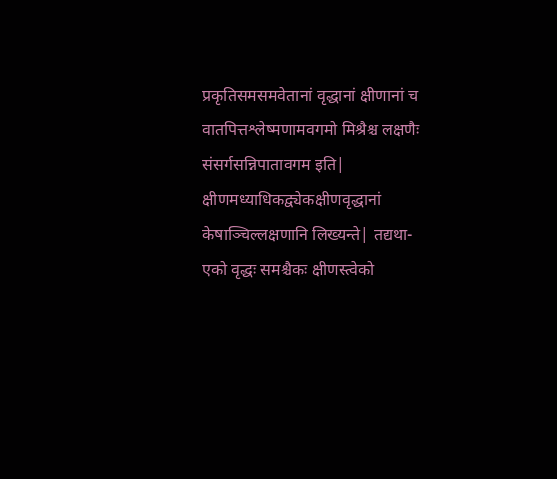प्रकृतिसमसमवेतानां वृद्धानां क्षीणानां च वातपित्तश्लेष्मणामवगमो मिश्रैश्च लक्षणैः संसर्गसन्निपातावगम इति| क्षीणमध्याधिकद्व्येकक्षीणवृद्धानां केषाञ्चिल्लक्षणानि लिख्यन्ते| तद्यथा- एको वृद्धः समश्चैकः क्षीणस्त्वेको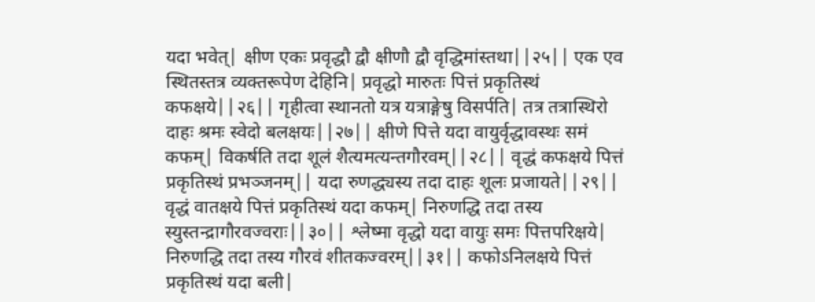यदा भवेत्| क्षीण एकः प्रवृद्धौ द्वौ क्षीणौ द्वौ वृद्धिमांस्तथा||२५|| एक एव स्थितस्तत्र व्यक्तरूपेण देहिनि| प्रवृद्धो मारुतः पित्तं प्रकृतिस्थं कफक्षये||२६|| गृहीत्वा स्थानतो यत्र यत्राङ्गेषु विसर्पति| तत्र तत्रास्थिरो दाहः श्रमः स्वेदो बलक्षयः||२७|| क्षीणे पित्ते यदा वायुर्वृद्धावस्थः समं कफम्| विकर्षति तदा शूलं शैत्यमत्यन्तगौरवम्||२८|| वृद्धं कफक्षये पित्तं प्रकृतिस्थं प्रभञ्जनम्|| यदा रुणद्ध्यस्य तदा दाहः शूलः प्रजायते||२९|| वृद्धं वातक्षये पित्तं प्रकृतिस्थं यदा कफम्| निरुणद्धि तदा तस्य स्युस्तन्द्रागौरवज्वराः||३०|| श्लेष्मा वृद्धो यदा वायुः समः पित्तपरिक्षये| निरुणद्धि तदा तस्य गौरवं शीतकज्वरम्||३१|| कफोऽनिलक्षये पित्तं प्रकृतिस्थं यदा बली|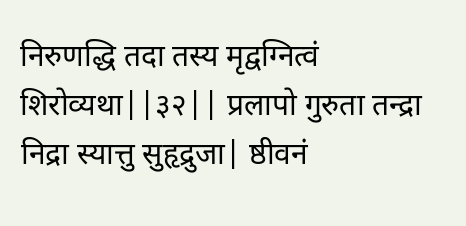निरुणद्धि तदा तस्य मृद्वग्नित्वं शिरोव्यथा||३२|| प्रलापो गुरुता तन्द्रा निद्रा स्यात्तु सुहृद्रुजा| ष्ठीवनं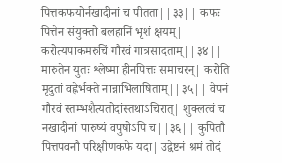पित्तकफयोर्नखादीनां च पीतता||३३|| कफः पित्तेन संयुक्तो बलहानिं भृशं क्षयम्| करोत्यपाकमरुचिं गौरवं गात्रसादताम्||३४|| मारुतेन युतः श्लेष्मा हीनपित्तः समाचरन्| करोति मृदुतां वह्नेर्भक्ते नान्नाभिलाषिताम्||३५|| वेपनं गौरवं स्तम्भशैत्यतोदांस्तथाऽचिरात्| शुक्लत्वं च नखादीनां पारुष्यं वपुषोऽपि च||३६|| कुपितौ पित्तपवनौ परिक्षीणकफे यदा| उद्वेष्टनं श्रमं तोदं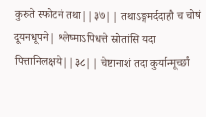कुरुते स्फोटनं तथा||३७|| तथाऽङ्गमर्ददाहौ च चोषं दूयनधूपने| श्लेष्माऽपिधत्ते स्रोतांसि यदा पित्तानिलक्षये||३८|| चेष्टानाशं तदा कुर्यान्मूर्च्छां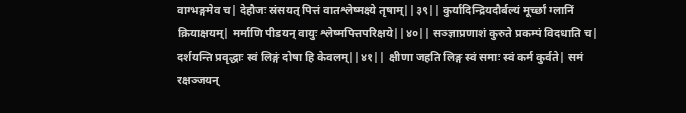वाग्भङ्गमेव च| देहौजः स्रंसयत् पित्तं वातश्लेष्मक्ष्ये तृषाम्||३९|| कुर्यादिन्द्रियदौर्बल्यं मूर्च्छां ग्लानिं क्रियाक्षयम्| मर्माणि पीडयन् वायुः श्लेष्मपित्तपरिक्षये||४०|| सञ्ज्ञाप्रणाशं कुरुते प्रकम्पं विदधाति च| दर्शयन्ति प्रवृद्धाः स्वं लिङ्गं दोषा हि केवलम्||४१|| क्षीणा जहति लिङ्ग स्वं समाः स्वं कर्म कुर्वते| समं रक्षञ्जयन्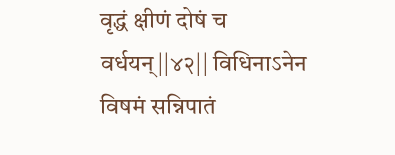वृद्धं क्षीणं दोषं च वर्धयन्||४२|| विधिनाऽनेन विषमं सन्निपातं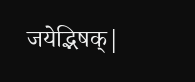जयेद्भिषक्|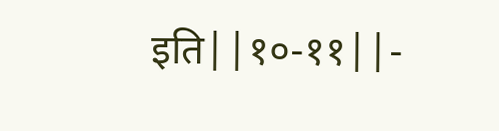इति||१०-११||-